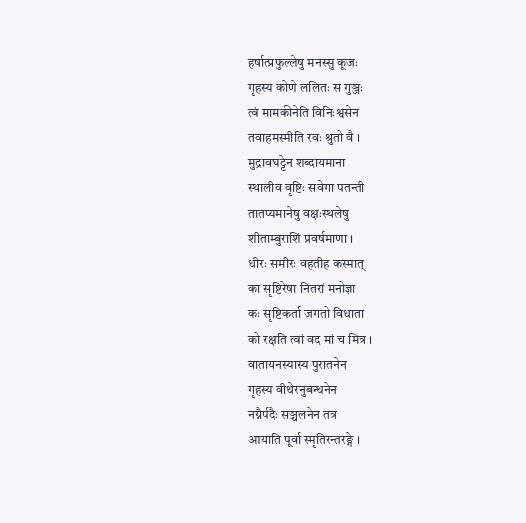हर्षात्प्रफुल्लेषु मनस्सु कूजः
गृहस्य कोणे ललितः स गुञ्जः
त्वं मामकीनेति विनिःश्वसेन
तवाहमस्मीति रवः श्रुतो वै ।
मुद्रावघट्टेन शब्दायमाना
स्थालीव वृष्टिः सवेगा पतन्ती
तातप्यमानेषु वक्षःस्थलेषु
शीताम्बुराशिं प्रवर्षमाणा ।
धीरः समीरः वहतीह कस्मात्
का सृष्टिरेषा नितरां मनोज्ञा
कः सृष्टिकर्ता जगतो विधाता
को रक्षति त्वां वद मां च मित्र ।
वातायनस्यास्य पुरातनेन
गृहस्य वीथेरनुबन्धनेन
नग्नैर्पदैः सञ्चलनेन तत्र
आयाति पूर्वा स्मृतिरन्तरङ्गे ।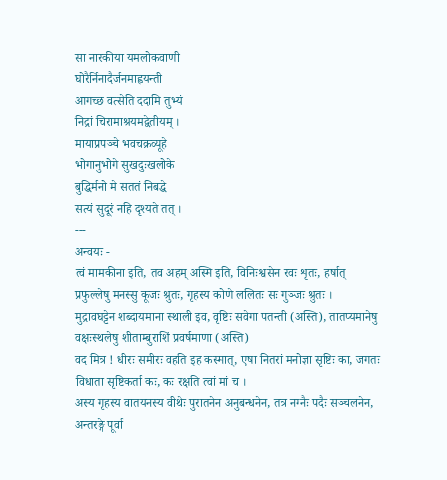सा नारकीया यमलोकवाणी
घोरैर्निनादैर्जनमाह्वयन्ती
आगच्छ वत्सेति ददामि तुभ्यं
निद्रां चिरामाश्रयमद्वेतीयम् ।
मायाप्रपञ्चे भवचक्रव्यूहे
भोगानुभोगे सुखदुःखलोके
बुद्धिर्मनो मे सततं निबद्धे
सत्यं सुदूरं नहि दृश्यते तत् ।
---
अन्वयः -
त्वं मामकीना इति, तव अहम् अस्मि इति, विनिःश्वसेन रवः शृतः, हर्षात् प्रफुल्लेषु मनस्सु कूजः श्रुतः, गृहस्य कोणे ललितः सः गुञ्जः श्रुतः ।
मुद्रावघट्टेन शब्दायमाना स्थाली इव, वृष्टिः सवेगा पतन्ती (अस्ति), तातप्यमानेषु वक्षःस्थलेषु शीताम्बुराशिं प्रवर्षमाणा (अस्ति)
वद मित्र ! धीरः समीरः वहति इह कस्मात्, एषा नितरां मनोज्ञा सृष्टिः का, जगतः विधाता सृष्टिकर्ता कः, कः रक्षति त्वां मां च ।
अस्य गृहस्य वातयनस्य वीथेः पुरातनेन अनुबन्धनेन, तत्र नग्नैः पदैः सञ्चलनेन, अन्तरङ्गे पूर्वा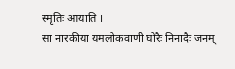स्मृतिः आयाति ।
सा नारकीया यमलोकवाणी घोरैः निनादैः जनम्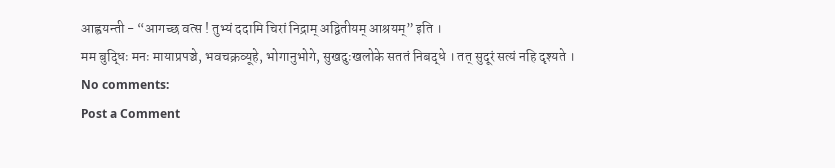आह्वयन्ती - “आगच्छ वत्स ! तुभ्यं ददामि चिरां निद्राम् अद्वितीयम् आश्रयम्” इति ।
मम बुद्धिः मनः मायाप्रपञ्चे, भवचक्रव्यूहे, भोगानुभोगे, सुखदुःखलोके सततं निबद्धे । तत् सुदूरं सत्यं नहि दृश्यते ।
No comments:
Post a Comment